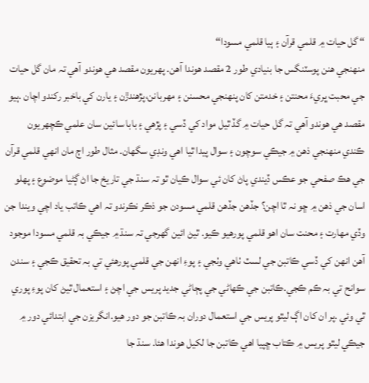“ گل حيات ۾ قلمي قرآن ۽ ٻيا قلمي مسودا“
منهنجي ھنن پوسٽنگس جا بنيادي طور 2 مقصد ھوندا آھن. پھريون مقصد ھي ھوندو آھي تہ مان گل حيات جي محبت ڀريءَ محنتن ۽ خدمتن کان پنهنجي محسنن ۽ مھربانن،پڙھندڙن ۽ يارن کي باخبر رکندو اچان .ٻيو مقصد ھي ھوندو آھي تہ گل حيات ۾ گڏ ٿيل مواد کي ڏسي ۽ پڙھي ۽ بابا سائين سان علمي ڪچھريون ڪندي منهنجي ذھن ۾ جيڪي سوچون ۽ سوال پيدا ٿيا اھي ونڊي سگهان. مثال طور اڄ مان انهي قلمي قرآن جي ھڪ صفحي جو عڪس ڏيندي پاڻ کان ئي سوال ڪيان ٿو تہ سنڌ جي تاريخ جا اڻ ڳڻيا موضوع ۽ پھلو اسان جي ذھن ۾ ڇو نہ ٿا اچن؟ جڏھن جڏھن قلمي مسودن جو ذڪر نڪرندو تہ اھي ڪاتب ياد اچي ويندا جن وڏي مھارت ۽ محنت سان اھو قلمي پورھيو ڪيو. ٿيڻ ائين گھرجي تہ سنڌ ۾ جيڪي بہ قلمي مسودا موجود آھن انهن کي ڏسي ڪاتبن جي لسٽ ٺاھي وٺجي ۽ پوءِ انهن جي قلمي پورھئي تي بہ تحقيق ڪجي ۽ سندن سوانح تي بہ ڪم ڪجي.ڪاتبن جي ڪھاڻي جي پڄاڻي جديد پريس جي اچڻ ۽ استعمال ٿيڻ کان پوءِ پوري ٿي وئي .پر ان کان اڳ ليٿو پريس جي استعمال دوران بہ ڪاتبن جو دور ھيو.انگريزن جي ابتدائي دور ۾ جيڪي ليٿو پريس ۾ ڪتاب ڇپيا اھي ڪاتبن جا لکيل ھوندا ھئا. سنڌ جا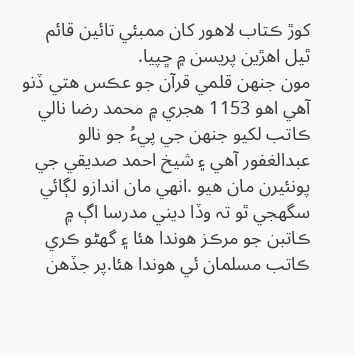کوڙ ڪتاب لاھور کان ممبئي تائين قائم ٿيل اهڙين پريسن ۾ ڇپيا.
مون جنهن قلمي قرآن جو عڪس ھتي ڏنو آھي اھو 1153 ھجري ۾ محمد رضا نالي ڪاتب لکيو جنهن جي پيءُ جو نالو عبدالغفور آھي ۽ شيخ احمد صديقي جي پونئيرن مان ھيو .انهي مان اندازو لڳائي سگهجي ٿو تہ وڏا ديني مدرسا اڳ ۾ ڪاتبن جو مرڪز ھوندا ھئا ۽ گھڻو ڪري ڪاتب مسلمان ئي ھوندا ھئا.پر جڏھن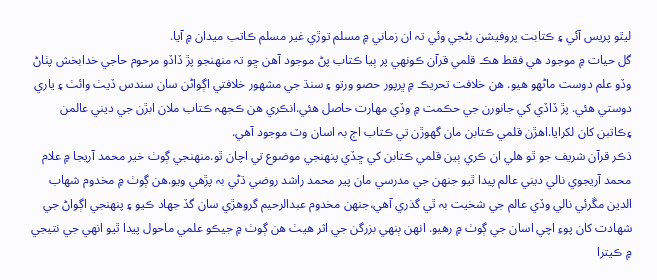ليٿو پريس آئي ۽ ڪتابت پروفيشن بڻجي وئي تہ ان زماني ۾ مسلم توڙي غير مسلم ڪاتب ميدان ۾ آيا.
گل حيات ۾ موجود ھي فقط ھڪ قلمي قرآن ڪونهي پر ٻيا ڪتاب پڻ موجود آھن ڇو تہ منهنجو پڙ ڏاڏو مرحوم حاجي خدابخش پٺاڻ وڏو علم دوست ماڻھو ھيو. ھن خلافت تحريڪ ۾ ڀرپور حصو ورتو ۽ سنڌ جي مشھور خلافتي اڳواڻن سان سندس ڏيٺ وائٺ ۽ ياري دوستي ھئي. پڙ ڏاڏي کي جانورن جي حڪمت ۾ وڏي مھارت حاصل ھئي.انڪري ھن ڪجھہ ڪتاب ملان ابڙن جي ديني عالمن ۽ڪاتبن کان لکرايا.اھڙن قلمي ڪتابن مان گھوڙن تي ڪتاب اڄ بہ اسان وٽ موجود آھي.
ذڪر قرآن شريف جو ٿو ھلي ان ڪري ٻين قلمي ڪتابن کي ڇڏي پنهنجي موضوع تي اچان ٿو.منهنجي ڳوٺ خير محمد آريجا ۾ علام محمد آريجوي نالي ديني عالم پيدا ٿيو جنهن جي مدرسي مان پير محمد راشد روضي ڌڻي بہ پڙھي ويو.ھن ڳوٺ ۾ مخدوم شھاب الدين مڱرئي نالي وڏي عالم جي شخيت بہ ٿي گذري آھي،جنهن مخدوم عبدالرحيم گروھڙي سان گڏ جھاد ڪيو ۽ پنهنجي اڳواڻ جي شھادت کان پوءِ اچي اسان جي ڳوٺ ۾ رھيو. انهن ٻنهي بزرگن جي اثر ھيٺ هن ڳوٺ ۾ جيڪو علمي ماحول پيدا ٿيو انهي جي نتيجي ۾ ڪيترا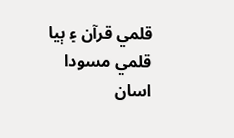قلمي قرآن ۽ ٻيا قلمي مسودا اسان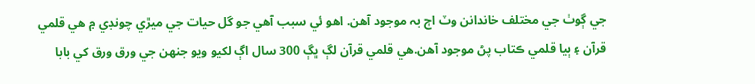جي ڳوٺ جي مختلف خاندانن وٽ اڄ بہ موجود آھن. اھو ئي سبب آھي جو گل حيات جي ميڙي چونڊي ۾ ھي قلمي قرآن ۽ ٻيا قلمي ڪتاب پڻ موجود آھن.ھي قلمي قرآن لڳ ڀڳ 300 سال اڳ لکيو ويو جنهن جي ورق ورق کي بابا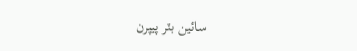سائين بٽر پيپرن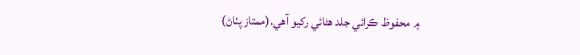۾ محفوظ ڪرائي جلد ھڻائي رکيو آھي.(ممتاز پٺاڻ)